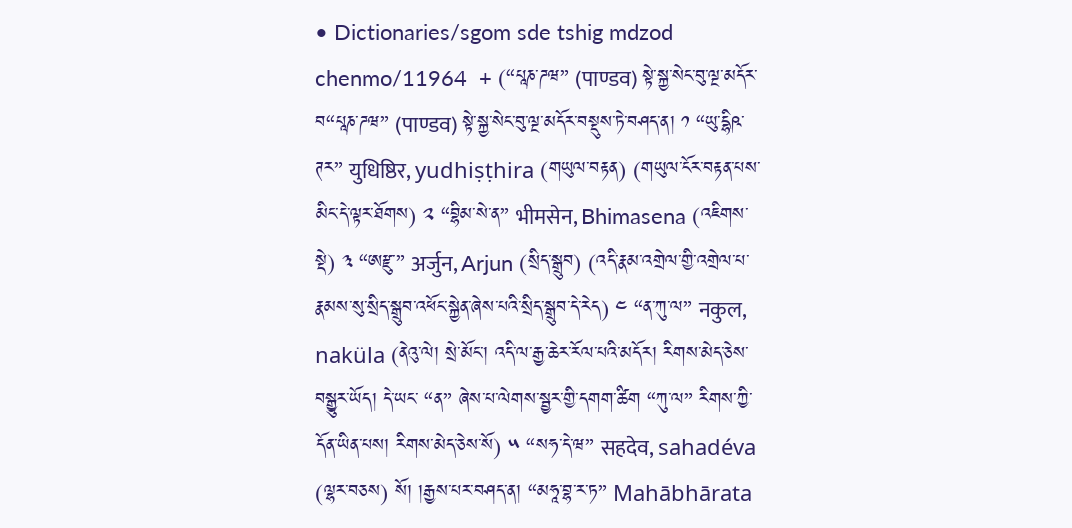• Dictionaries/sgom sde tshig mdzod chenmo/11964  + (“པཱཎ་ཌཝ” (पाण्डव) སྟེ་སྐྱ་སེང་བུ་ལྔ་མདོར་བ“པཱཎ་ཌཝ” (पाण्डव) སྟེ་སྐྱ་སེང་བུ་ལྔ་མདོར་བསྡུས་ཏེ་བཤད་ན། ༡ “ཡུ་དྷིཥ་ཊར” युधिष्ठिर, yudhiṣṭhira (གཡུལ་བརྟན) (གཡུལ་ངོར་བརྟན་པས་མིང་དེ་ལྟར་ཐོགས) ༢ “བྷིམ་སེ་ན” भीमसेन, Bhimasena (འཇིགས་སྡེ) ༣ “ཨརྫུ་” अर्जुन, Arjun (སྲིད་སྒྲུབ) (འདི་རྣམ་འགྲེལ་གྱི་འགྲེལ་པ་རྣམས་སུ་སྲིད་སྒྲུབ་འཕོང་སྐྱེན་ཞེས་པའི་སྲིད་སྒྲུབ་དེ་རེད) ༤ “ན་ཀུ་ལ” नकुल, naküla (ནེའུ་ལེ། སྲེ་མོང་། འདི་ལ་རྒྱ་ཆེར་རོལ་པའི་མདོར། རིགས་མེད་ཅེས་བསྒྱུར་ཡོད། དེ་ཡང་ “ན” ཞེས་པ་ལེགས་སྦྱར་གྱི་དགག་ཚིག “ཀུ་ལ” རིགས་ཀྱི་དོན་ཡིན་པས། རིགས་མེད་ཅེས་སོ) ༥ “སཧ་དེ་ཝ” सहदेव, sahadéva (ལྷར་བཅས) སོ། །རྒྱས་པར་བཤད་ན། “མཧཱ་བྷ་ར་ཏ” Mahābhārata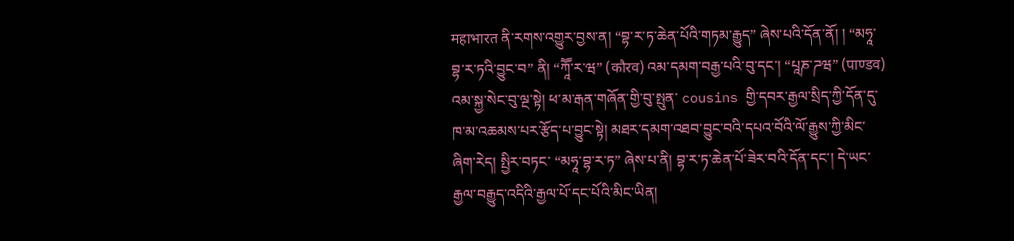महाभारत ནི་རགས་འགྱུར་བྱས་ན། “བྷ་ར་ཏ་ཆེན་པོའི་གཏམ་རྒྱུད” ཞེས་པའི་དོན་ནོ། ། “མཧཱ་བྷ་ར་ཏའི་བྱུང་བ” ནི། “ཀཱཽ་ར་ཝ” (कौरव) འམ་དམག་བརྒྱ་པའི་བུ་དང་། “པཱཎ་ཌཝ” (पाण्डव) འམ་སྐྱ་སེང་བུ་ལྔ་སྟེ། ཕ་མ་རྒན་གཞོན་གྱི་བུ་སྤུན་ cousins གྱི་དབར་རྒྱལ་སྲིད་ཀྱི་དོན་དུ་ཁ་མ་འཆམས་པར་རྩོད་པ་བྱུང་སྟེ། མཐར་དམག་འཐབ་བྱུང་བའི་དཔའ་བོའི་ལོ་རྒྱུས་ཀྱི་མིང་ཞིག་རེད། སྤྱིར་བཏང་ “མཧཱ་བྷ་ར་ཏ” ཞེས་པ་ནི། བྷ་ར་ཏ་ཆེན་པོ་ཟེར་བའི་དོན་དང་། དེ་ཡང་རྒྱལ་བརྒྱུད་འདིའི་རྒྱལ་པོ་དང་པོའི་མིང་ཡིན།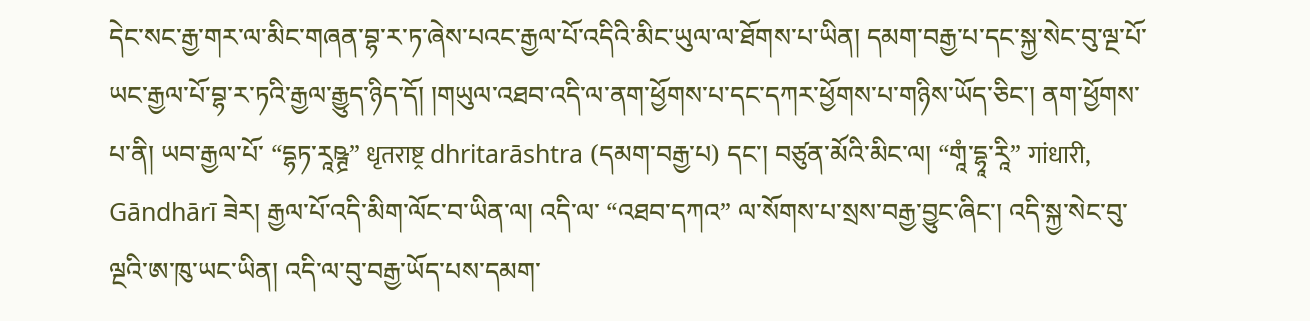དེང་སང་རྒྱ་གར་ལ་མིང་གཞན་བྷ་ར་ཏ་ཞེས་པའང་རྒྱལ་པོ་འདིའི་མིང་ཡུལ་ལ་ཐོགས་པ་ཡིན། དམག་བརྒྱ་པ་དང་སྐྱ་སེང་བུ་ལྔ་པོ་ཡང་རྒྱལ་པོ་བྷ་ར་ཏའི་རྒྱལ་རྒྱུད་ཉིད་དོ། །གཡུལ་འཐབ་འདི་ལ་ནག་ཕྱོགས་པ་དང་དཀར་ཕྱོགས་པ་གཉིས་ཡོད་ཅིང་། ནག་ཕྱོགས་པ་ནི། ཡབ་རྒྱལ་པོ་ “དྷཏ་རཱཥྚྲ” धृतराष्ट्र dhritarāshtra (དམག་བརྒྱ་པ) དང་། བཙུན་མོའི་མིང་ལ། “གཱཾ་དྷཱ་རཱི” गांधारी, Gāndhārī ཟེར། རྒྱལ་པོ་འདི་མིག་ལོང་བ་ཡིན་ལ། འདི་ལ་ “འཐབ་དཀའ” ལ་སོགས་པ་སྲས་བརྒྱ་བྱུང་ཞིང་། འདི་སྐྱ་སེང་བུ་ལྔའི་ཨ་ཁུ་ཡང་ཡིན། འདི་ལ་བུ་བརྒྱ་ཡོད་པས་དམག་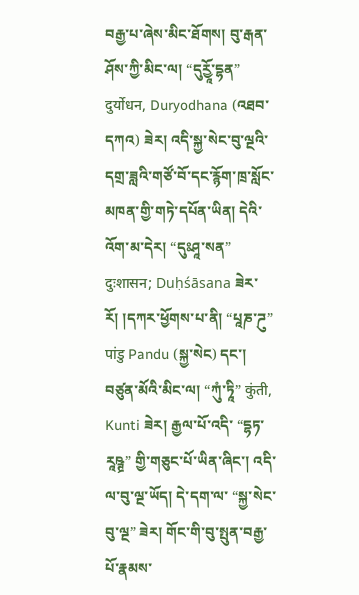བརྒྱ་པ་ཞེས་མིང་ཐོགས། བུ་རྒན་ཤོས་ཀྱི་མིང་ལ། “དུརྱཱོ་དྷན” दुर्योधन, Duryodhana (འཐབ་དཀའ) ཟེར། འདི་སྐྱ་སེང་བུ་ལྔའི་དགྲ་ཟླའི་གཙོ་བོ་དང་རྙོག་ཁྲ་སློང་མཁན་གྱི་གཏེ་དཔོན་ཡིན། དེའི་འོག་མ་དེར། “དུཿཤཱ་སན” दुःशासन; Duḥśāsana ཟེར་རོ། །དཀར་ཕྱོགས་པ་ནི། “པཱཎ་ཌུ” पांडु Pandu (སྐྱ་སེང) དང་། བཙུན་མོའི་མིང་ལ། “ཀུཾ་ཏཱི” कुंती, Kunti ཟེར། རྒྱལ་པོ་འདི་ “དྷཏ་རཱཥྚྲ” གྱི་གཅུང་པོ་ཡིན་ཞིང་། འདི་ལ་བུ་ལྔ་ཡོད། དེ་དག་ལ་ “སྐྱ་སེང་བུ་ལྔ” ཟེར། གོང་གི་བུ་སྤུན་བརྒྱ་པོ་རྣམས་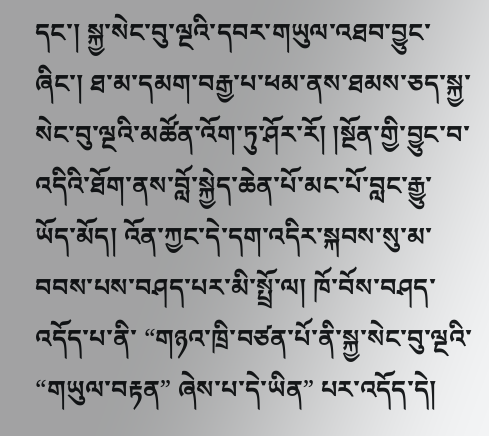དང་། སྐྱ་སེང་བུ་ལྔའི་དབར་གཡུལ་འཐབ་བྱུང་ཞིང་། ཐ་མ་དམག་བརྒྱ་པ་ཕམ་ནས་ཐམས་ཅད་སྐྱ་སེང་བུ་ལྔའི་མཚོན་འོག་ཏུ་ཤོར་རོ། །སྔོན་གྱི་བྱུང་བ་འདིའི་ཐོག་ནས་བློ་སྐྱེད་ཆེན་པོ་མང་པོ་བླང་རྒྱུ་ཡོད་མོད། འོན་ཀྱང་དེ་དག་འདིར་སྐབས་སུ་མ་བབས་པས་བཤད་པར་མི་སྤྲོ་ལ། ཁོ་བོས་བཤད་འདོད་པ་ནི་ “གཉའ་ཁྲི་བཙན་པོ་ནི་སྐྱ་སེང་བུ་ལྔའི་ “གཡུལ་བརྟན” ཞེས་པ་དེ་ཡིན” པར་འདོད་དེ།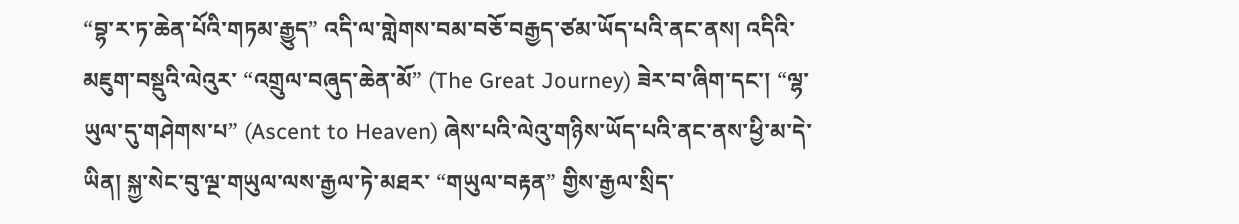“བྷ་ར་ཏ་ཆེན་པོའི་གཏམ་རྒྱུད” འདི་ལ་གླེགས་བམ་བཅོ་བརྒྱད་ཙམ་ཡོད་པའི་ནང་ནས། འདིའི་མཇུག་བསྡུའི་ལེའུར་ “འགྲུལ་བཞུད་ཆེན་མོ” (The Great Journey) ཟེར་བ་ཞིག་དང་། “ལྷ་ཡུལ་དུ་གཤེགས་པ” (Ascent to Heaven) ཞེས་པའི་ལེའུ་གཉིས་ཡོད་པའི་ནང་ནས་ཕྱི་མ་དེ་ཡིན། སྐྱ་སེང་བུ་ལྔ་གཡུལ་ལས་རྒྱལ་ཏེ་མཐར་ “གཡུལ་བརྟན” གྱིས་རྒྱལ་སྲིད་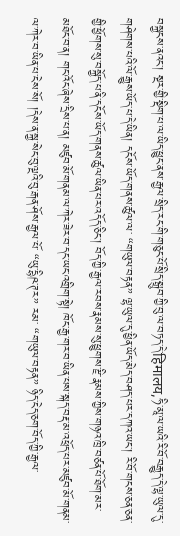བསྐྱངས་ནའང་། སྔར་གྱི་སྡིག་པ་ལ་ཡིད་ཕྱུང་ནས་རྒྱལ་སྲིད་རང་གི་གཅུང་པོ་སྲིད་སྒྲུབ་ཀྱི་བུ་ལ་བཏད་དེ་हिमालय,ཧི་མཱ་ལ་ཡའི་རི་བོ་བརྒྱུད་དེ་ལྷ་ཡུལ་དུ་གཤེགས་པའི་ལོ་རྒྱུས་ཡོད་པ་དེ་ཡིན། དངོས་ཡོད་གནས་ཚུལ་ལ་ “གཡུལ་བརྟན” ལྷ་ཡུལ་དུ་ཕྱིན་ཡོད་མེད་བཤད་པར་དཀའ་ཡང་། རི་བོ་གངས་ཅན་ཅན་གྱི་ཕྱོགས་སུ་བསྐྱོད་པ་ནི་དངོས་ཡོད་གནས་ཚུལ་ཡིན་པར་འདོད་ཅིང་། བོད་ཀྱི་རྒྱལ་རབས་རྣམས་སུ་ཕྱུགས་རྫི་རྣམས་ཀྱིས་གཉའ་ཁྲི་བཙན་པོ་ཐོག་མར་མཐོང་བ་ན། གང་འོང་ཞེས་དྲིས་པ་ན། མཛུབ་མོ་གནམ་ལ་ཀེར་ཟེར་བ་དང་ཡང་འགྲིག་སྟེ། ཁོང་རྒྱ་གར་བ་ཡིན་པས་སྐད་བརྡ་མ་འཕྲོད་པར་མཛུབ་མོ་གནམ་ལ་ཀེར་བ་ཡིན་པ་ངེས་སོ། །དེས་ན་སྐྱ་སེང་བུ་ལྔའི་བུ་རྒན་ཤོས་རྒྱལ་པོ་ “ཡུ་དྷིཥ་ཊར” རམ་ “གཡུལ་བརྟན” ཉིད་ངེད་ཅག་བོད་ཀྱི་རྒྱལ་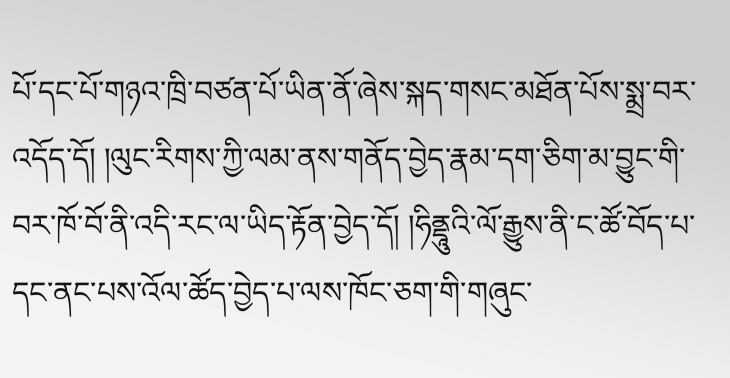པོ་དང་པོ་གཉའ་ཁྲི་བཙན་པོ་ཡིན་ནོ་ཞེས་སྐད་གསང་མཐོན་པོས་སྨྲ་བར་འདོད་དོ། །ལུང་རིགས་ཀྱི་ལམ་ནས་གནོད་བྱེད་རྣམ་དག་ཅིག་མ་བྱུང་གི་བར་ཁོ་བོ་ནི་འདི་རང་ལ་ཡིད་རྟོན་བྱེད་དོ། །ཧིནྡཱུའི་ལོ་རྒྱུས་ནི་ང་ཚོ་བོད་པ་དང་ནང་པས་འོལ་ཚོད་བྱེད་པ་ལས་ཁོང་ཅག་གི་གཞུང་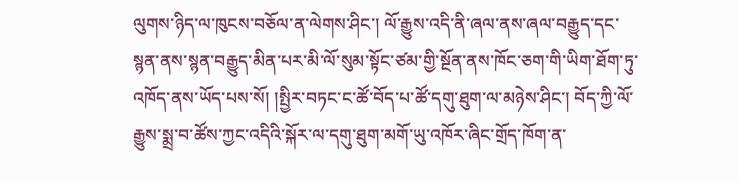ལུགས་ཉིད་ལ་ཁུངས་བཅོལ་ན་ལེགས་ཤིང་། ལོ་རྒྱུས་འདི་ནི་ཞལ་ནས་ཞལ་བརྒྱུད་དང་སྙན་ནས་སྙན་བརྒྱུད་མིན་པར་མི་ལོ་སུམ་སྟོང་ཙམ་གྱི་སྔོན་ནས་ཁོང་ཅག་གི་ཡིག་ཐོག་ཏུ་འཁོད་ནས་ཡོད་པས་སོ། །སྤྱིར་བཏང་ང་ཚོ་བོད་པ་ཚོ་དགུ་ཐུག་ལ་མཉེས་ཤིང་། བོད་ཀྱི་ལོ་རྒྱུས་སྨྲ་བ་ཚོས་ཀྱང་འདིའི་སྐོར་ལ་དགུ་ཐུག་མགོ་ཡུ་འཁོར་ཞིང་གྲོད་ཁོག་ན་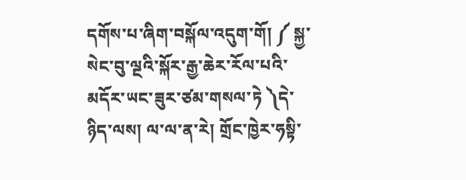དགོས་པ་ཞིག་བསྐོལ་འདུག་གོ། ༼ སྐྱ་སེང་བུ་ལྔའི་སྐོར་རྒྱ་ཆེར་རོལ་པའི་མདོར་ཡང་ཟུར་ཙམ་གསལ་ཏེ ༽དེ་ཉིད་ལས། ལ་ལ་ན་རེ། གྲོང་ཁྱེར་ཧསྟི་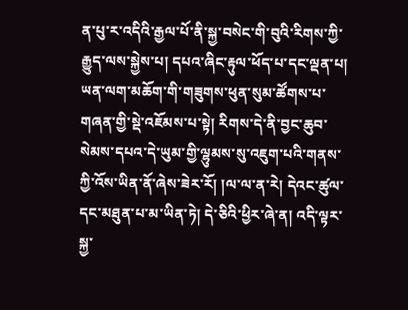ན་པུ་ར་འདིའི་རྒྱལ་པོ་ནི་སྐྱ་བསེང་གི་བུའི་རིགས་ཀྱི་རྒྱུད་ལས་སྐྱེས་པ། དཔའ་ཞིང་རྟུལ་ཕོད་པ་དང་ལྡན་པ། ཡན་ལག་མཆོག་གི་གཟུགས་ཕུན་སུམ་ཚོགས་པ་གཞན་གྱི་སྡེ་འཇོམས་པ་སྟེ། རིགས་དེ་ནི་བྱང་ཆུབ་སེམས་དཔའ་དེ་ཡུམ་གྱི་ལྷུམས་སུ་འཇུག་པའི་གནས་ཀྱི་འོས་ཡིན་ནོ་ཞེས་ཟེར་རོ། །ལ་ལ་ན་རེ། དེའང་ཚུལ་དང་མཐུན་པ་མ་ཡིན་ཏེ། དེ་ཅིའི་ཕྱིར་ཞེ་ན། འདི་ལྟར་སྐྱ་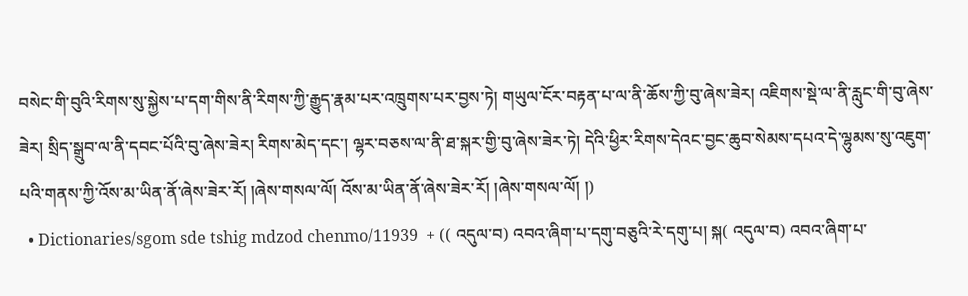བསེང་གི་བུའི་རིགས་སུ་སྐྱེས་པ་དག་གིས་ནི་རིགས་ཀྱི་རྒྱུད་རྣམ་པར་འཁྲུགས་པར་བྱས་ཏེ། གཡུལ་ངོར་བརྟན་པ་ལ་ནི་ཆོས་ཀྱི་བུ་ཞེས་ཟེར། འཇིགས་སྡེ་ལ་ནི་རླུང་གི་བུ་ཞེས་ཟེར། སྲིད་སྒྲུབ་ལ་ནི་དབང་པོའི་བུ་ཞེས་ཟེར། རིགས་མེད་དང་། ལྷར་བཅས་ལ་ནི་ཐ་སྐར་གྱི་བུ་ཞེས་ཟེར་ཏེ། དེའི་ཕྱིར་རིགས་དེའང་བྱང་ཆུབ་སེམས་དཔའ་དེ་ལྷུམས་སུ་འཇུག་པའི་གནས་ཀྱི་འོས་མ་ཡིན་ནོ་ཞེས་ཟེར་རོ། །ཞེས་གསལ་ལོ། འོས་མ་ཡིན་ནོ་ཞེས་ཟེར་རོ། །ཞེས་གསལ་ལོ། །)
  • Dictionaries/sgom sde tshig mdzod chenmo/11939  + (( འདུལ་བ) འབའ་ཞིག་པ་དགུ་བཅུའི་རེ་དགུ་པ། སྐ( འདུལ་བ) འབའ་ཞིག་པ་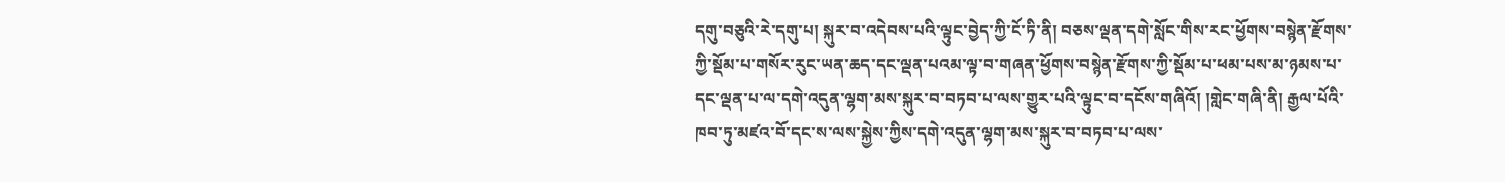དགུ་བཅུའི་རེ་དགུ་པ། སྐུར་བ་འདེབས་པའི་ལྟུང་བྱེད་ཀྱི་ངོ་ཏི་ནི། བཅས་ལྡན་དགེ་སློང་གིས་རང་ཕྱོགས་བསྙེན་རྫོགས་ཀྱི་སྡོམ་པ་གསོར་རུང་ཡན་ཆད་དང་ལྡན་པའམ་ལྟ་བ་གཞན་ཕྱོགས་བསྙེན་རྫོགས་ཀྱི་སྡོམ་པ་ཕམ་པས་མ་ཉམས་པ་དང་ལྡན་པ་ལ་དགེ་འདུན་ལྷག་མས་སྐུར་བ་བཏབ་པ་ལས་གྱུར་པའི་ལྟུང་བ་དངོས་གཞིའོ། །གླེང་གཞི་ནི། རྒྱལ་པོའི་ཁབ་ཏུ་མཛའ་བོ་དང་ས་ལས་སྐྱེས་ཀྱིས་དགེ་འདུན་ལྷག་མས་སྐུར་བ་བཏབ་པ་ལས་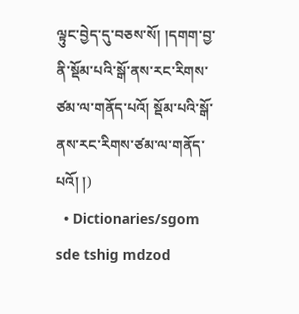ལྟུང་བྱེད་དུ་བཅས་སོ། །དགག་བྱ་ནི་སྡོམ་པའི་སྒོ་ནས་རང་རིགས་ཙམ་ལ་གནོད་པའོ། སྡོམ་པའི་སྒོ་ནས་རང་རིགས་ཙམ་ལ་གནོད་པའོ། །)
  • Dictionaries/sgom sde tshig mdzod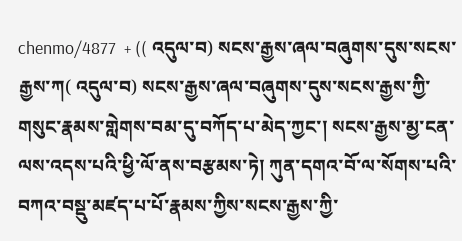chenmo/4877  + (( འདུལ་བ) སངས་རྒྱས་ཞལ་བཞུགས་དུས་སངས་རྒྱས་ཀ( འདུལ་བ) སངས་རྒྱས་ཞལ་བཞུགས་དུས་སངས་རྒྱས་ཀྱི་གསུང་རྣམས་གླེགས་བམ་དུ་བཀོད་པ་མེད་ཀྱང་། སངས་རྒྱས་མྱ་ངན་ལས་འདས་པའི་ཕྱི་ལོ་ནས་བརྩམས་ཏེ། ཀུན་དགའ་བོ་ལ་སོགས་པའི་བཀའ་བསྡུ་མཛད་པ་པོ་རྣམས་ཀྱིས་སངས་རྒྱས་ཀྱི་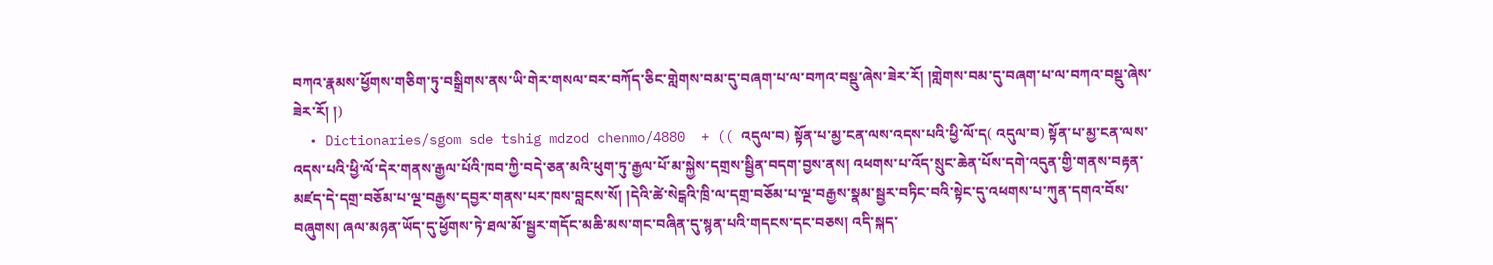བཀའ་རྣམས་ཕྱོགས་གཅིག་ཏུ་བསྒྲིགས་ནས་ཡི་གེར་གསལ་བར་བཀོད་ཅིང་གླེགས་བམ་དུ་བཞག་པ་ལ་བཀའ་བསྡུ་ཞེས་ཟེར་རོ། །གླེགས་བམ་དུ་བཞག་པ་ལ་བཀའ་བསྡུ་ཞེས་ཟེར་རོ། །)
  • Dictionaries/sgom sde tshig mdzod chenmo/4880  + (( འདུལ་བ) སྟོན་པ་མྱ་ངན་ལས་འདས་པའི་ཕྱི་ལོ་ད( འདུལ་བ) སྟོན་པ་མྱ་ངན་ལས་འདས་པའི་ཕྱི་ལོ་དེར་གནས་རྒྱལ་པོའི་ཁབ་ཀྱི་བདེ་ཅན་མའི་ཕུག་ཏུ་རྒྱལ་པོ་མ་སྐྱེས་དགྲས་སྦྱིན་བདག་བྱས་ནས། འཕགས་པ་འོད་སྲུང་ཆེན་པོས་དགེ་འདུན་གྱི་གནས་བརྟན་མཛད་དེ་དགྲ་བཅོམ་པ་ལྔ་བརྒྱས་དབྱར་གནས་པར་ཁས་བླངས་སོ། །དེའི་ཚེ་སེངྒའི་ཁྲི་ལ་དགྲ་བཅོམ་པ་ལྔ་བརྒྱས་སྣམ་སྦྱར་བཏིང་བའི་སྟེང་དུ་འཕགས་པ་ཀུན་དགའ་བོས་བཞུགས། ཞལ་མཉན་ཡོད་དུ་ཕྱོགས་ཏེ་ཐལ་མོ་སྦྱར་གདོང་མཆི་མས་གང་བཞིན་དུ་སྙན་པའི་གདངས་དང་བཅས། འདི་སྐད་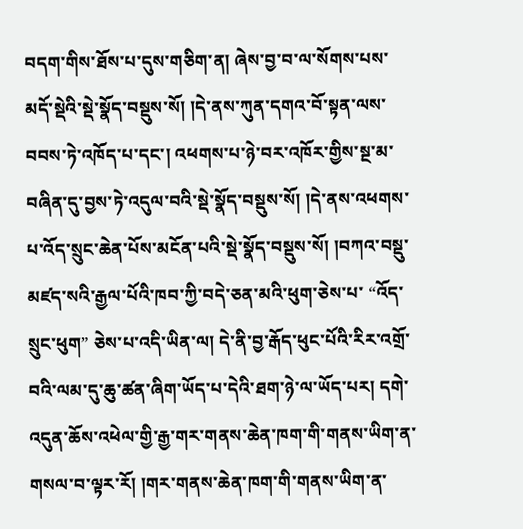བདག་གིས་ཐོས་པ་དུས་གཅིག་ན། ཞེས་བྱ་བ་ལ་སོགས་པས་མདོ་སྡེའི་སྡེ་སྣོད་བསྡུས་སོ། །དེ་ནས་ཀུན་དགའ་བོ་སྟན་ལས་བབས་ཏེ་འཁོད་པ་དང་། འཕགས་པ་ཉེ་བར་འཁོར་གྱིས་སྔ་མ་བཞིན་དུ་བྱས་ཏེ་འདུལ་བའི་སྡེ་སྣོད་བསྡུས་སོ། །དེ་ནས་འཕགས་པ་འོད་སྲུང་ཆེན་པོས་མངོན་པའི་སྡེ་སྣོད་བསྡུས་སོ། །བཀའ་བསྡུ་མཛད་སའི་རྒྱལ་པོའི་ཁབ་ཀྱི་བདེ་ཅན་མའི་ཕུག་ཅེས་པ་ “འོད་སྲུང་ཕུག” ཅེས་པ་འདི་ཡིན་ལ། དེ་ནི་བྱ་རྒོད་ཕུང་པོའི་རིར་འགྲོ་བའི་ལམ་དུ་ཆུ་ཚན་ཞིག་ཡོད་པ་དེའི་ཐག་ཉེ་ལ་ཡོད་པར། དགེ་འདུན་ཆོས་འཕེལ་གྱི་རྒྱ་གར་གནས་ཆེན་ཁག་གི་གནས་ཡིག་ན་གསལ་བ་ལྟར་རོ། །གར་གནས་ཆེན་ཁག་གི་གནས་ཡིག་ན་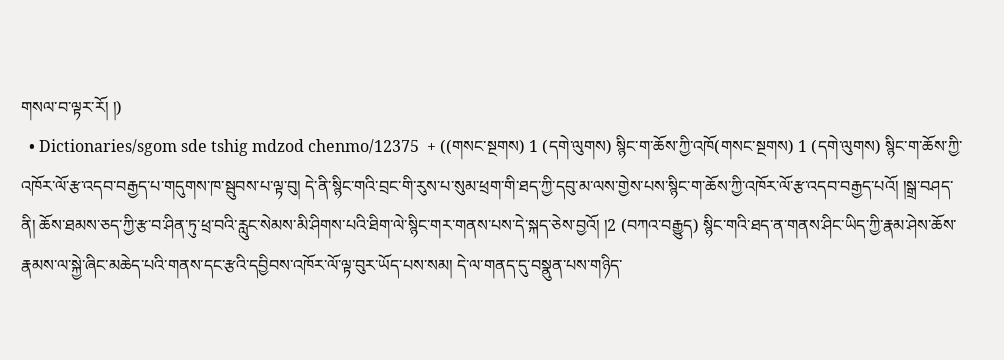གསལ་བ་ལྟར་རོ། །)
  • Dictionaries/sgom sde tshig mdzod chenmo/12375  + ((གསང་སྔགས) 1 (དགེ་ལུགས) སྙིང་ག་ཆོས་ཀྱི་འཁོ(གསང་སྔགས) 1 (དགེ་ལུགས) སྙིང་ག་ཆོས་ཀྱི་འཁོར་ལོ་རྩ་འདབ་བརྒྱད་པ་གདུགས་ཁ་སྦུབས་པ་ལྟ་བུ། དེ་ནི་སྙིང་གའི་བྲང་གི་རུས་པ་སུམ་ཕྲག་གི་ཐད་ཀྱི་དབུ་མ་ལས་གྱེས་པས་སྙིང་ག་ཆོས་ཀྱི་འཁོར་ལོ་རྩ་འདབ་བརྒྱད་པའོ། །སྒྲ་བཤད་ནི། ཆོས་ཐམས་ཅད་ཀྱི་རྩ་བ་ཤིན་ཏུ་ཕྲ་བའི་རླུང་སེམས་མི་ཤིགས་པའི་ཐིག་ལེ་སྙིང་གར་གནས་པས་དེ་སྐད་ཅེས་བྱའོ། །2 (བཀའ་བརྒྱུད) སྙིང་གའི་ཐད་ན་གནས་ཤིང་ཡིད་ཀྱི་རྣམ་ཤེས་ཆོས་རྣམས་ལ་སྐྱེ་ཞིང་མཆེད་པའི་གནས་དང་རྩའི་དབྱིབས་འཁོར་ལོ་ལྟ་བུར་ཡོད་པས་སམ། དེ་ལ་གནད་དུ་བསྣུན་པས་གཉིད་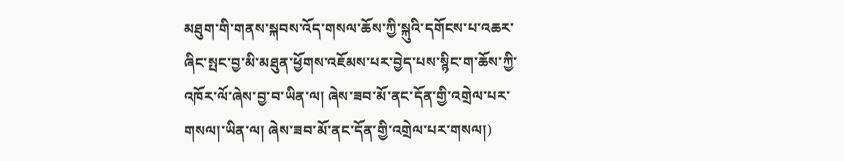མཐུག་གི་གནས་སྐབས་འོད་གསལ་ཆོས་ཀྱི་སྐུའི་དགོངས་པ་འཆར་ཞིང་སྤང་བྱ་མི་མཐུན་ཕྱོགས་འཇོམས་པར་བྱེད་པས་སྙིང་ག་ཆོས་ཀྱི་འཁོར་ལོ་ཞེས་བྱ་བ་ཡིན་ལ། ཞེས་ཟབ་མོ་ནང་དོན་གྱི་འགྲེལ་པར་གསལ།་ཡིན་ལ། ཞེས་ཟབ་མོ་ནང་དོན་གྱི་འགྲེལ་པར་གསལ།)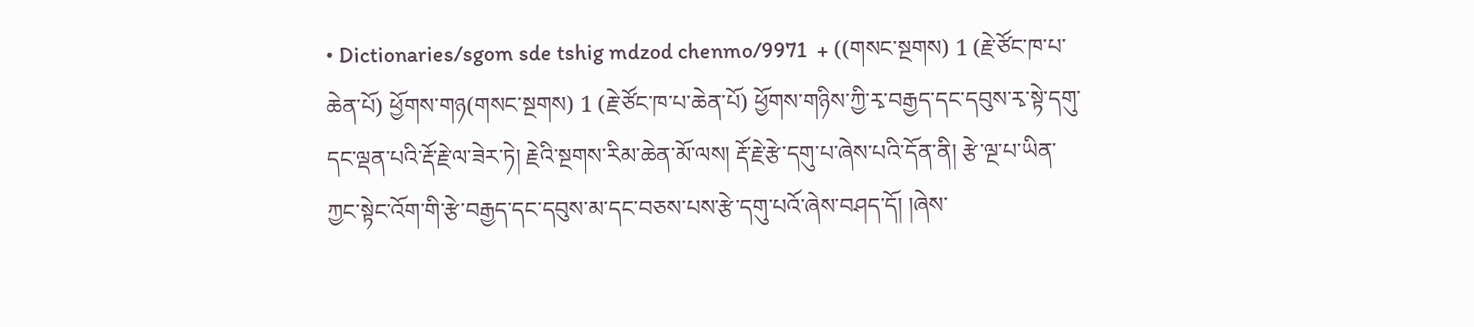• Dictionaries/sgom sde tshig mdzod chenmo/9971  + ((གསང་སྔགས) 1 (རྗེ་ཙོང་ཁ་པ་ཆེན་པོ) ཕྱོགས་གཉ(གསང་སྔགས) 1 (རྗེ་ཙོང་ཁ་པ་ཆེན་པོ) ཕྱོགས་གཉིས་ཀྱི་རྭ་བརྒྱད་དང་དབུས་རྭ་སྟེ་དགུ་དང་ལྡན་པའི་རྡོ་རྗེ་ལ་ཟེར་ཏེ། རྗེའི་སྔགས་རིམ་ཆེན་མོ་ལས། རྡོ་རྗེ་རྩེ་དགུ་པ་ཞེས་པའི་དོན་ནི། རྩེ་ལྔ་པ་ཡིན་ཀྱང་སྟེང་འོག་གི་རྩེ་བརྒྱད་དང་དབུས་མ་དང་བཅས་པས་རྩེ་དགུ་པའོ་ཞེས་བཤད་དོ། །ཞེས་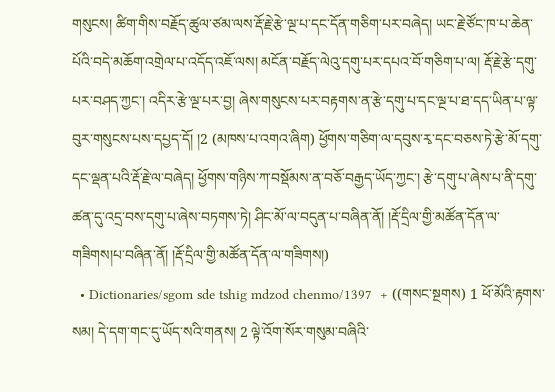གསུངས། ཚིག་གིས་བརྗོད་ཚུལ་ཙམ་ལས་རྡོ་རྗེ་རྩེ་ལྔ་པ་དང་དོན་གཅིག་པར་བཞེད། ཡང་རྗེ་ཙོང་ཁ་པ་ཆེན་པོའི་བདེ་མཆོག་འགྲེལ་པ་འདོད་འཇོ་ལས། མངོན་བརྗོད་ལེའུ་དགུ་པར་དཔའ་བོ་གཅིག་པ་ལ། རྡོ་རྗེ་རྩེ་དགུ་པར་བཤད་ཀྱང་། འདིར་རྩེ་ལྔ་པར་བྱ། ཞེས་གསུངས་པར་བརྟགས་ན་རྩེ་དགུ་པ་དང་ལྔ་པ་ཐ་དད་ཡིན་པ་ལྟ་བུར་གསུངས་པས་དཔྱད་དོ། །2 (མཁས་པ་འགའ་ཞིག) ཕྱོགས་གཅིག་ལ་དབུས་རྭ་དང་བཅས་ཏེ་རྩེ་མོ་དགུ་དང་ལྡན་པའི་རྡོ་རྗེ་ལ་བཞེད། ཕྱོགས་གཉིས་ཀ་བསྡོམས་ན་བཅོ་བརྒྱད་ཡོད་ཀྱང་། རྩེ་དགུ་པ་ཞེས་པ་ནི་དགུ་ཚན་དུ་འདྲ་བས་དགུ་པ་ཞེས་བཏགས་ཏེ། ཤིང་མོ་ལ་བདུན་པ་བཞིན་ནོ། །རྡོ་དྲིལ་གྱི་མཚོན་དོན་ལ་གཟིགས།པ་བཞིན་ནོ། །རྡོ་དྲིལ་གྱི་མཚོན་དོན་ལ་གཟིགས།)
  • Dictionaries/sgom sde tshig mdzod chenmo/1397  + ((གསང་སྔགས) 1 ཕོ་མོའི་རྟགས་སམ། དེ་དག་གང་དུ་ཡོད་སའི་གནས། 2 ལྟེ་འོག་སོར་གསུམ་བཞིའི་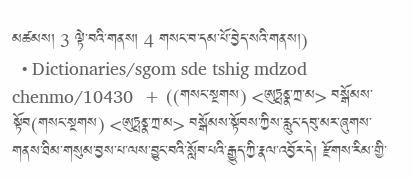མཚམས། 3 ལྟེ་བའི་གནས། 4 གསང་བ་དམ་པོ་བྱེད་སའི་གནས།)
  • Dictionaries/sgom sde tshig mdzod chenmo/10430  + ((གསང་སྔགས) <ཨུཏྤནྣ་ཀྲ་མ> བསྒོམས་སྟོབ(གསང་སྔགས) <ཨུཏྤནྣ་ཀྲ་མ> བསྒོམས་སྟོབས་ཀྱིས་རླུང་དབུ་མར་ཞུགས་གནས་ཐིམ་གསུམ་བྱས་པ་ལས་བྱུང་བའི་སློབ་པའི་རྒྱུད་ཀྱི་རྣལ་འབྱོར་དེ། རྫོགས་རིམ་གྱི་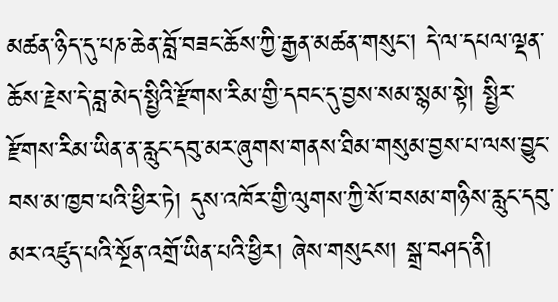མཚན་ཉིད་དུ་པཎ་ཆེན་བློ་བཟང་ཆོས་ཀྱི་རྒྱན་མཚན་གསུང་། དེ་ལ་དཔལ་ལྡན་ཆོས་རྗེས་དེ་བླ་མེད་སྤྱིའི་རྫོགས་རིམ་གྱི་དབང་དུ་བྱས་སམ་སྙམ་སྟེ། སྤྱིར་རྫོགས་རིམ་ཡིན་ན་རླུང་དབུ་མར་ཞུགས་གནས་ཐིམ་གསུམ་བྱས་པ་ལས་བྱུང་བས་མ་ཁྱབ་པའི་ཕྱིར་ཏེ། དུས་འཁོར་གྱི་ལུགས་ཀྱི་སོ་བསམ་གཉིས་རླུང་དབུ་མར་འཛུད་པའི་སྔོན་འགྲོ་ཡིན་པའི་ཕྱིར། ཞེས་གསུངས། སྒྲ་བཤད་ནི།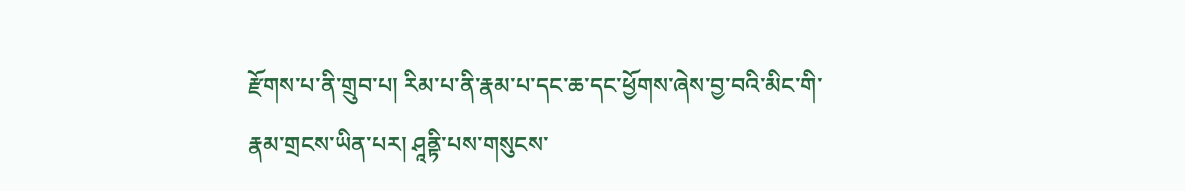རྫོགས་པ་ནི་གྲུབ་པ། རིམ་པ་ནི་རྣམ་པ་དང་ཆ་དང་ཕྱོགས་ཞེས་བྱ་བའི་མིང་གི་རྣམ་གྲངས་ཡིན་པར། ཤཱནྟི་པས་གསུངས་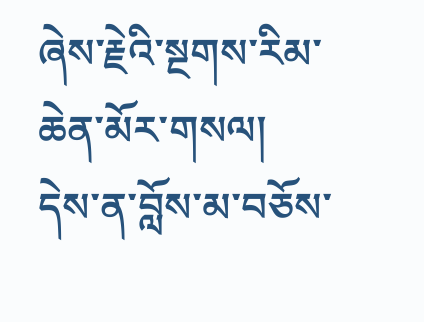ཞེས་རྗེའི་སྔགས་རིམ་ཆེན་མོར་གསལ། དེས་ན་བློས་མ་བཅོས་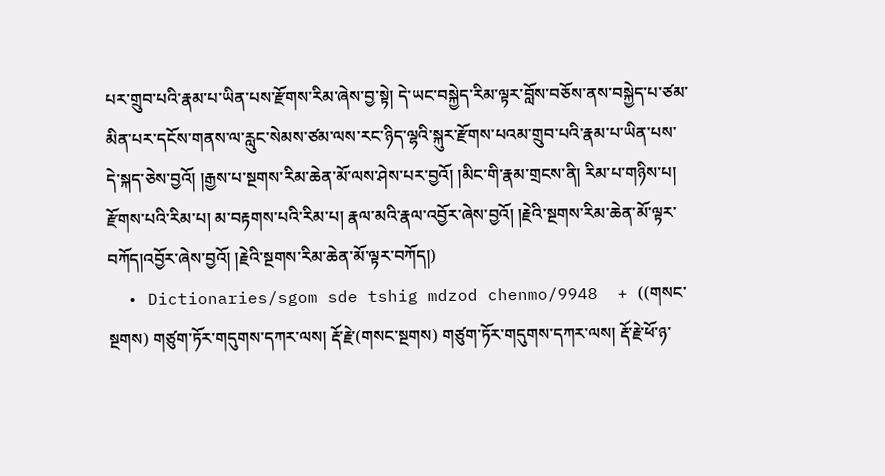པར་གྲུབ་པའི་རྣམ་པ་ཡིན་པས་རྫོགས་རིམ་ཞེས་བྱ་སྟེ། དེ་ཡང་བསྐྱེད་རིམ་ལྟར་བློས་བཅོས་ནས་བསྐྱེད་པ་ཙམ་མིན་པར་དངོས་གནས་ལ་རླུང་སེམས་ཙམ་ལས་རང་ཉིད་ལྷའི་སྐུར་རྫོགས་པའམ་གྲུབ་པའི་རྣམ་པ་ཡིན་པས་དེ་སྐད་ཅེས་བྱའོ། །རྒྱས་པ་སྔགས་རིམ་ཆེན་མོ་ལས་ཤེས་པར་བྱའོ། །མིང་གི་རྣམ་གྲངས་ནི། རིམ་པ་གཉིས་པ། རྫོགས་པའི་རིམ་པ། མ་བརྟགས་པའི་རིམ་པ། རྣལ་མའི་རྣལ་འབྱོར་ཞེས་བྱའོ། །རྗེའི་སྔགས་རིམ་ཆེན་མོ་ལྟར་བཀོད།འབྱོར་ཞེས་བྱའོ། །རྗེའི་སྔགས་རིམ་ཆེན་མོ་ལྟར་བཀོད།)
  • Dictionaries/sgom sde tshig mdzod chenmo/9948  + ((གསང་སྔགས) གཙུག་ཏོར་གདུགས་དཀར་ལས། རྡོ་རྗེ་(གསང་སྔགས) གཙུག་ཏོར་གདུགས་དཀར་ལས། རྡོ་རྗེ་ཕོ་ཉ་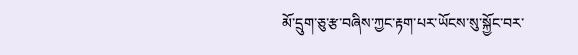མོ་དྲུག་ཅུ་རྩ་བཞིས་ཀྱང་རྟག་པར་ཡོངས་སུ་སྐྱོང་བར་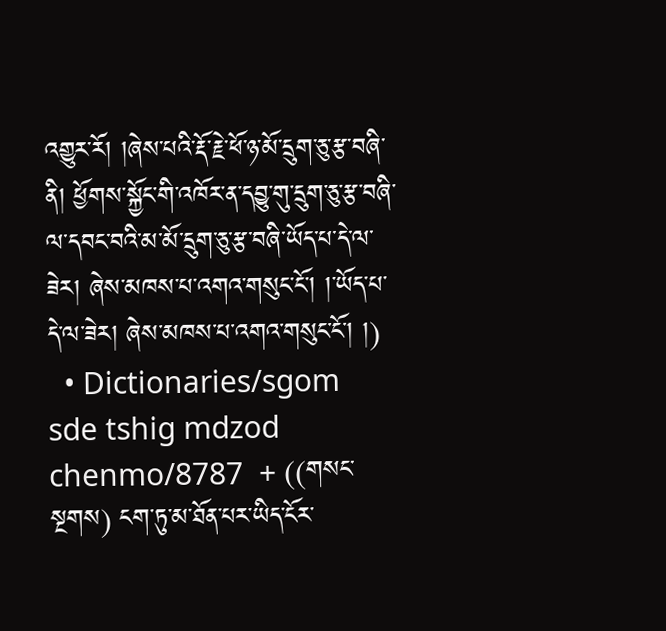འགྱུར་རོ། །ཞེས་པའི་རྡོ་རྗེ་ཕོ་ཉ་མོ་དྲུག་ཅུ་རྩ་བཞི་ནི། ཕྱོགས་སྐྱོང་གི་འཁོར་ན་དབྱུ་གུ་དྲུག་ཅུ་རྩ་བཞི་ལ་དབང་བའི་མ་མོ་དྲུག་ཅུ་རྩ་བཞི་ཡོད་པ་དེ་ལ་ཟེར། ཞེས་མཁས་པ་འགའ་གསུང་ངོ་། །་ཡོད་པ་དེ་ལ་ཟེར། ཞེས་མཁས་པ་འགའ་གསུང་ངོ་། །)
  • Dictionaries/sgom sde tshig mdzod chenmo/8787  + ((གསང་སྔགས) ངག་ཏུ་མ་ཐོན་པར་ཡིད་ངོར་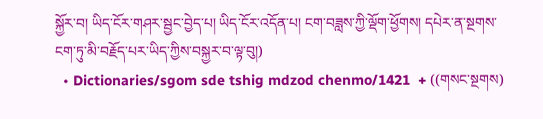སྐྱོར་བ། ཡིད་ངོར་གཤར་སྦྱང་བྱེད་པ། ཡིད་ངོར་འདོན་པ། ངག་བཟླས་ཀྱི་ལྡོག་ཕྱོགས། དཔེར་ན་སྔགས་ངག་ཏུ་མི་བརྗོད་པར་ཡིད་ཀྱིས་བསྐྱར་བ་ལྟ་བུ།)
  • Dictionaries/sgom sde tshig mdzod chenmo/1421  + ((གསང་སྔགས)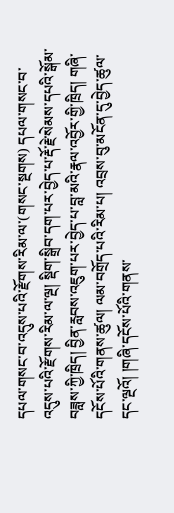དཔལ་གསང་བ་འདུས་པའི་རྫོགས་རིམ་ལ་(གསང་སྔགས) དཔལ་གསང་བ་འདུས་པའི་རྫོགས་རིམ་ལ་ལྔ། སྡིག་སྒྲིབ་དག་པར་བྱེད་པ་རྡོ་རྗེ་སེམས་དཔའི་སྒོམ་བཟླས་ཀྱི་ཁྲིད། བྱིན་རླབས་འཇུག་པར་བྱེད་པ་བླ་མའི་རྣལ་འབྱོར་གྱི་ཁྲིད། གཞི་དངོས་པོའི་གནས་ཚུལ། ལམ་བགྲོད་པའི་རིམ་པ། འབྲས་བུ་མངོན་དུ་བྱེད་ཚུལ་དང་ལྔའོ། །གཞི་དངོས་པོའི་གནས་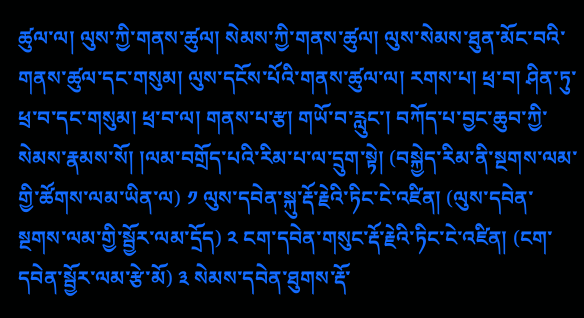ཚུལ་ལ། ལུས་ཀྱི་གནས་ཚུལ། སེམས་ཀྱི་གནས་ཚུལ། ལུས་སེམས་ཐུན་མོང་བའི་གནས་ཚུལ་དང་གསུམ། ལུས་དངོས་པོའི་གནས་ཚུལ་ལ། རགས་པ། ཕྲ་བ། ཤིན་ཏུ་ཕྲ་བ་དང་གསུམ། ཕྲ་བ་ལ། གནས་པ་རྩ། གཡོ་བ་རླུང་། བཀོད་པ་བྱང་ཆུབ་ཀྱི་སེམས་རྣམས་སོ། །ལམ་བགྲོད་པའི་རིམ་པ་ལ་དྲུག་སྟེ། (བསྐྱེད་རིམ་ནི་སྔགས་ལམ་གྱི་ཚོགས་ལམ་ཡིན་ལ) ༡ ལུས་དབེན་སྐུ་རྡོ་རྗེའི་ཏིང་ངེ་འཛིན། (ལུས་དབེན་སྔགས་ལམ་གྱི་སྦྱོར་ལམ་དྲོད) ༢ ངག་དབེན་གསུང་རྡོ་རྗེའི་ཏིང་ངེ་འཛིན། (ངག་དབེན་སྦྱོར་ལམ་རྩེ་མོ) ༣ སེམས་དབེན་ཐུགས་རྡོ་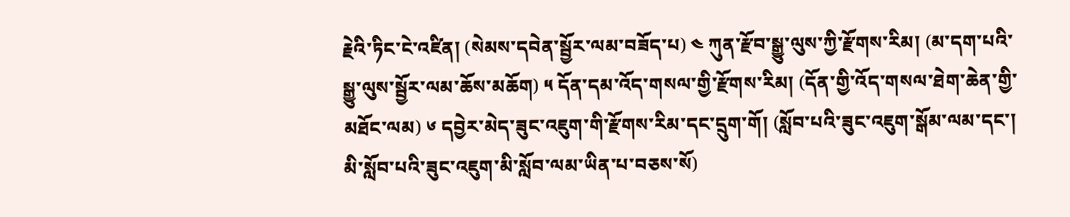རྗེའི་ཏིང་ངེ་འཛིན། (སེམས་དབེན་སྦྱོར་ལམ་བཟོད་པ) ༤ ཀུན་རྫོབ་སྒྱུ་ལུས་ཀྱི་རྫོགས་རིམ། (མ་དག་པའི་སྒྱུ་ལུས་སྦྱོར་ལམ་ཆོས་མཆོག) ༥ དོན་དམ་འོད་གསལ་གྱི་རྫོགས་རིམ། (དོན་གྱི་འོད་གསལ་ཐེག་ཆེན་གྱི་མཐོང་ལམ) ༦ དབྱེར་མེད་ཟུང་འཇུག་གི་རྫོགས་རིམ་དང་དྲུག་གོ། (སློབ་པའི་ཟུང་འཇུག་སྒོམ་ལམ་དང་། མི་སློབ་པའི་ཟུང་འཇུག་མི་སློབ་ལམ་ཡིན་པ་བཅས་སོ)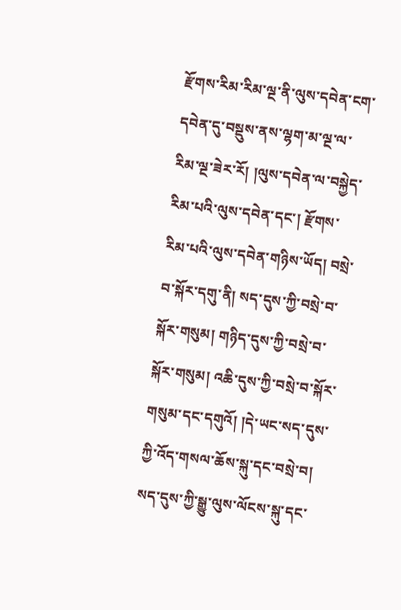རྫོགས་རིམ་རིམ་ལྔ་ནི་ལུས་དབེན་ངག་དབེན་དུ་བསྡུས་ནས་ལྷག་མ་ལྔ་ལ་རིམ་ལྔ་ཟེར་རོ། །ལུས་དབེན་ལ་བསྐྱེད་རིམ་པའི་ལུས་དབེན་དང་། རྫོགས་རིམ་པའི་ལུས་དབེན་གཉིས་ཡོད། བསྲེ་བ་སྐོར་དགུ་ནི། སད་དུས་ཀྱི་བསྲེ་བ་སྐོར་གསུམ། གཉིད་དུས་ཀྱི་བསྲེ་བ་སྐོར་གསུམ། འཆི་དུས་ཀྱི་བསྲེ་བ་སྐོར་གསུམ་དང་དགུའོ། །དེ་ཡང་སད་དུས་ཀྱི་འོད་གསལ་ཆོས་སྐུ་དང་བསྲེ་བ། སད་དུས་ཀྱི་སྒྱུ་ལུས་ལོངས་སྐུ་དང་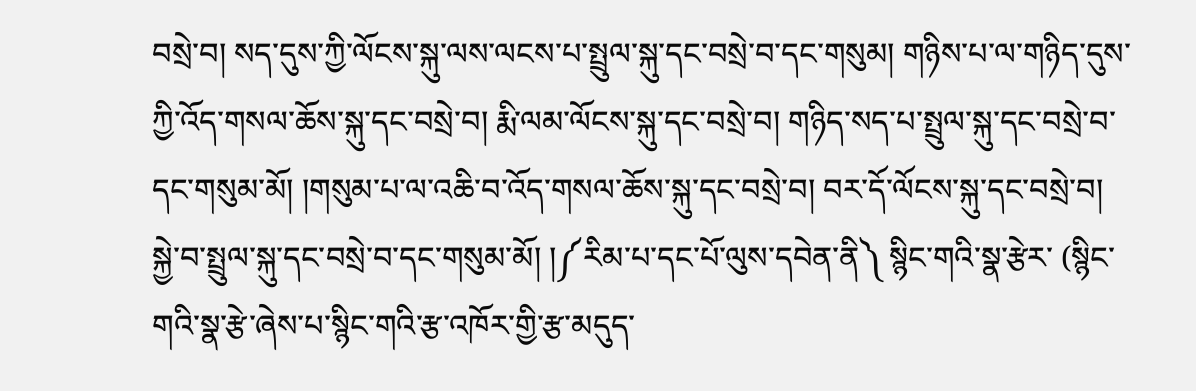བསྲེ་བ། སད་དུས་ཀྱི་ལོངས་སྐུ་ལས་ལངས་པ་སྤྲུལ་སྐུ་དང་བསྲེ་བ་དང་གསུམ། གཉིས་པ་ལ་གཉིད་དུས་ཀྱི་འོད་གསལ་ཆོས་སྐུ་དང་བསྲེ་བ། རྨི་ལམ་ལོངས་སྐུ་དང་བསྲེ་བ། གཉིད་སད་པ་སྤྲུལ་སྐུ་དང་བསྲེ་བ་དང་གསུམ་མོ། །གསུམ་པ་ལ་འཆི་བ་འོད་གསལ་ཆོས་སྐུ་དང་བསྲེ་བ། བར་དོ་ལོངས་སྐུ་དང་བསྲེ་བ། སྐྱེ་བ་སྤྲུལ་སྐུ་དང་བསྲེ་བ་དང་གསུམ་མོ། །༼རིམ་པ་དང་པོ་ལུས་དབེན་ནི༽ སྙིང་གའི་སྣ་རྩེར་ (སྙིང་གའི་སྣ་རྩེ་ཞེས་པ་སྙིང་གའི་རྩ་འཁོར་གྱི་རྩ་མདུད་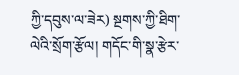ཀྱི་དབུས་ལ་ཟེར) སྔགས་ཀྱི་ཐིག་ལེའི་སྲོག་རྩོལ། གདོང་གི་སྣ་རྩེར་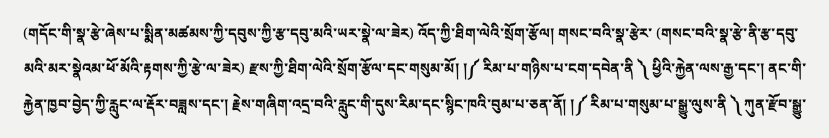(གདོང་གི་སྣ་རྩེ་ཞེས་པ་སྨིན་མཚམས་ཀྱི་དབུས་ཀྱི་རྩ་དབུ་མའི་ཡར་སྣེ་ལ་ཟེར) འོད་ཀྱི་ཐིག་ལེའི་སྲོག་རྩོལ། གསང་བའི་སྣ་རྩེར་ (གསང་བའི་སྣ་རྩེ་ནི་རྩ་དབུ་མའི་མར་སྣེའམ་ཕོ་མོའི་རྟགས་ཀྱི་རྩེ་ལ་ཟེར) རྫས་ཀྱི་ཐིག་ལེའི་སྲོག་རྩོལ་དང་གསུམ་མོ། །༼ རིམ་པ་གཉིས་པ་ངག་དབེན་ནི ༽ ཕྱིའི་རྐྱེན་ལས་རྒྱ་དང་། ནང་གི་རྐྱེན་ཁྱབ་བྱེད་ཀྱི་རླུང་ལ་རྡོར་བཟླས་དང་། རྗེས་གཞིག་འདྲ་བའི་རླུང་གི་དུས་རིམ་དང་སྙིང་ཁའི་བུམ་པ་ཅན་ནོ། །༼ རིམ་པ་གསུམ་པ་སྒྱུ་ལུས་ནི ༽ ཀུན་རྫོབ་སྒྱུ་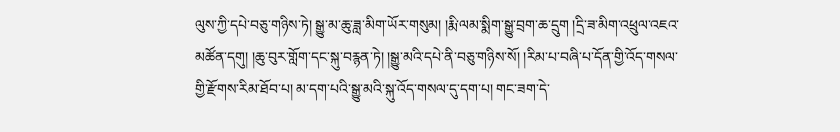ལུས་ཀྱི་དཔེ་བཅུ་གཉིས་ཏེ། སྒྱུ་མ་ཆུ་ཟླ་མིག་ཡོར་གསུམ། །རྨི་ལམ་སྨིག་སྒྱུ་བྲག་ཆ་དྲུག །དྲི་ཟ་མིག་འཕྲུལ་འཇའ་མཚོན་དགུ། །ཆུ་བུར་གློག་དང་སྐུ་བརྙན་ཏེ། །སྒྱུ་མའི་དཔེ་ནི་བཅུ་གཉིས་སོ། །རིམ་པ་བཞི་པ་དོན་གྱི་འོད་གསལ་གྱི་རྫོགས་རིམ་ཐོབ་པ། མ་དག་པའི་སྒྱུ་མའི་སྐུ་འོད་གསལ་དུ་དག་པ། གང་ཟག་དེ་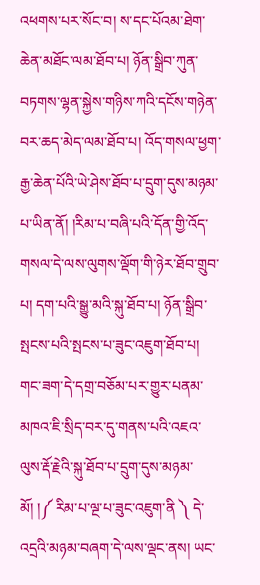འཕགས་པར་སོང་བ། ས་དང་པོའམ་ཐེག་ཆེན་མཐོང་ལམ་ཐོབ་པ། ཉོན་སྒྲིབ་ཀུན་བཏགས་ལྷན་སྐྱེས་གཉིས་ཀའི་དངོས་གཉེན་བར་ཆད་མེད་ལམ་ཐོབ་པ། འོད་གསལ་ཕྱག་རྒྱ་ཆེན་པོའི་ཡེ་ཤེས་ཐོབ་པ་དྲུག་དུས་མཉམ་པ་ཡིན་ནོ། །རིམ་པ་བཞི་པའི་དོན་གྱི་འོད་གསལ་དེ་ལས་ལུགས་ལྡོག་གི་ཉེར་ཐོབ་གྲུབ་པ། དག་པའི་སྒྱུ་མའི་སྐུ་ཐོབ་པ། ཉོན་སྒྲིབ་སྤངས་པའི་སྤངས་པ་ཟུང་འཇུག་ཐོབ་པ། གང་ཟག་དེ་དགྲ་བཅོམ་པར་གྱུར་པནམ་མཁའ་ཇི་སྲིད་བར་དུ་གནས་པའི་འཇའ་ལུས་རྡོ་རྗེའི་སྐུ་ཐོབ་པ་དྲུག་དུས་མཉམ་མོ། །༼ རིམ་པ་ལྔ་པ་ཟུང་འཇུག་ནི ༽ དེ་འདྲའི་མཉམ་བཞག་དེ་ལས་ལྡང་ནས། ཡང་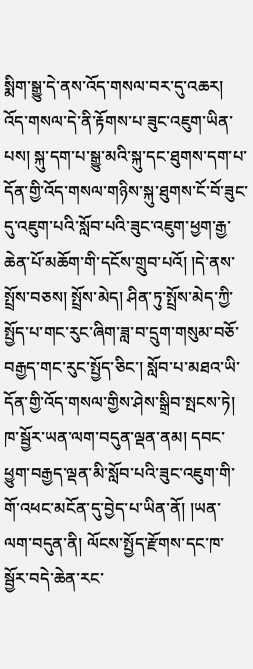སྨིག་སྒྱུ་དེ་ནས་འོད་གསལ་བར་དུ་འཆར། འོད་གསལ་དེ་ནི་རྟོགས་པ་ཟུང་འཇུག་ཡིན་པས། སྐུ་དག་པ་སྒྱུ་མའི་སྐུ་དང་ཐུགས་དག་པ་དོན་གྱི་འོད་གསལ་གཉིས་སྐུ་ཐུགས་ངོ་བོ་ཟུང་དུ་འཇུག་པའི་སློབ་པའི་ཟུང་འཇུག་ཕྱག་རྒྱ་ཆེན་པོ་མཆོག་གི་དངོས་གྲུབ་པའོ། །དེ་ནས་སྤྲོས་བཅས། སྤྲོས་མེད། ཤིན་ཏུ་སྤྲོས་མེད་ཀྱི་སྤྱོད་པ་གང་རུང་ཞིག་ཟླ་བ་དྲུག་གསུམ་བཅོ་བརྒྱད་གང་རུང་སྤྱོད་ཅིང་། སློབ་པ་མཐའ་ཡི་དོན་གྱི་འོད་གསལ་གྱིས་ཤེས་སྒྲིབ་སྤངས་ཏེ། ཁ་སྦྱོར་ཡན་ལག་བདུན་ལྡན་ནམ། དབང་ཕྱུག་བརྒྱད་ལྡན་མི་སློབ་པའི་ཟུང་འཇུག་གི་གོ་འཕང་མངོན་དུ་བྱེད་པ་ཡིན་ནོ། །ཡན་ལག་བདུན་ནི། ལོངས་སྤྱོད་རྫོགས་དང་ཁ་སྦྱོར་བདེ་ཆེན་རང་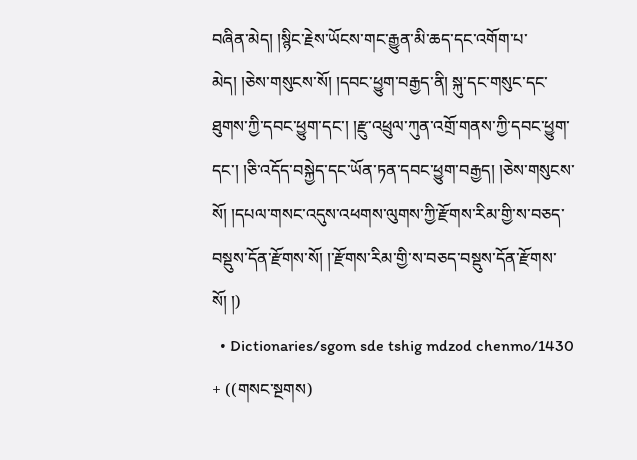བཞིན་མེད། །སྙིང་རྗེས་ཡོངས་གང་རྒྱུན་མི་ཆད་དང་འགོག་པ་མེད། །ཅེས་གསུངས་སོ། །དབང་ཕྱུག་བརྒྱད་ནི། སྐུ་དང་གསུང་དང་ཐུགས་ཀྱི་དབང་ཕྱུག་དང་། །རྫུ་འཕྲུལ་ཀུན་འགྲོ་གནས་ཀྱི་དབང་ཕྱུག་དང་། །ཅི་འདོད་བསྐྱེད་དང་ཡོན་ཏན་དབང་ཕྱུག་བརྒྱད། །ཅེས་གསུངས་སོ། །དཔལ་གསང་འདུས་འཕགས་ལུགས་ཀྱི་རྫོགས་རིམ་གྱི་ས་བཅད་བསྡུས་དོན་རྫོགས་སོ། །་རྫོགས་རིམ་གྱི་ས་བཅད་བསྡུས་དོན་རྫོགས་སོ། །)
  • Dictionaries/sgom sde tshig mdzod chenmo/1430  + ((གསང་སྔགས)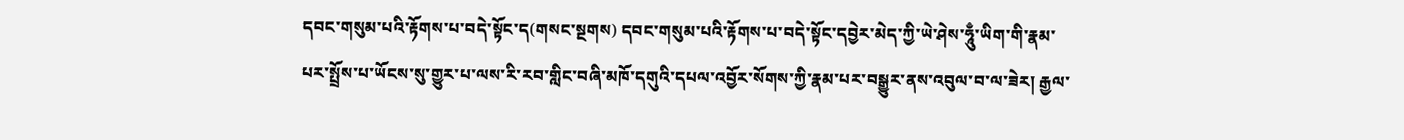དབང་གསུམ་པའི་རྟོགས་པ་བདེ་སྟོང་ད(གསང་སྔགས) དབང་གསུམ་པའི་རྟོགས་པ་བདེ་སྟོང་དབྱེར་མེད་ཀྱི་ཡེ་ཤེས་ཧཱུྃ་ཡིག་གི་རྣམ་པར་སྤྲོས་པ་ཡོངས་སུ་གྱུར་པ་ལས་རི་རབ་གླིང་བཞི་མཁོ་དགུའི་དཔལ་འབྱོར་སོགས་ཀྱི་རྣམ་པར་བསྒྱུར་ནས་འབུལ་བ་ལ་ཟེར། རྒྱལ་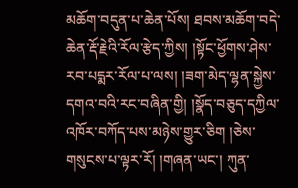མཆོག་བདུན་པ་ཆེན་པོས། ཐབས་མཆོག་བདེ་ཆེན་རྡོ་རྗེའི་རོལ་རྩེད་ཀྱིས། །སྟོང་ཕྱོགས་ཤེས་རབ་པདྨར་རོལ་པ་ལས། །ཟག་མེད་ལྷན་སྐྱེས་དགའ་བའི་རང་བཞིན་གྱི། །སྣོད་བཅུད་དཀྱིལ་འཁོར་བཀོད་པས་མཉེས་གྱུར་ཅིག །ཅེས་གསུངས་པ་ལྟར་རོ། །གཞན་ཡང་། ཀུན་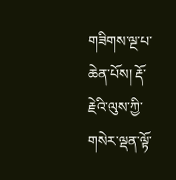གཟིགས་ལྔ་པ་ཆེན་པོས། རྡོ་རྗེའི་ལུས་ཀྱི་གསེར་ལྡན་ལྟོ་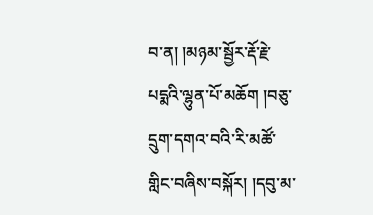བ་ན། །མཉམ་སྦྱོར་རྡོ་རྗེ་པདྨའི་ལྷུན་པོ་མཆོག །བཅུ་དྲུག་དགའ་བའི་རི་མཚོ་གླིང་བཞིས་བསྐོར། །དབུ་མ་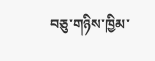བཅུ་གཉིས་ཁྱིམ་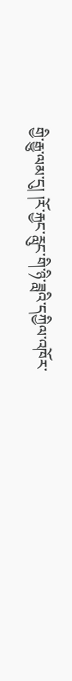གྱི་རྒྱུ་ལམ་དུ། །རོ་རྐྱང་རླུང་གི་ཉི་ཟླའི་དཀྱིལ་འཁོར་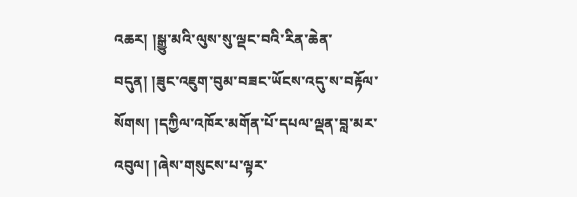འཆར། །སྒྱུ་མའི་ལུས་སུ་ལྡང་བའི་རིན་ཆེན་བདུན། །ཟུང་འཇུག་བུམ་བཟང་ཡོངས་འདུ་ས་བརྟོལ་སོགས། །དཀྱིལ་འཁོར་མགོན་པོ་དཔལ་ལྡན་བླ་མར་འབུལ། །ཞེས་གསུངས་པ་ལྟར་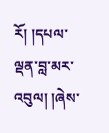རོ། །དཔལ་ལྡན་བླ་མར་འབུལ། །ཞེས་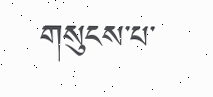གསུངས་པ་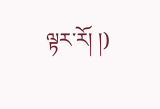ལྟར་རོ། །)